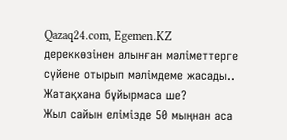Qazaq24.com, Egemen.KZ дереккөзінен алынған мәліметтерге сүйене отырып мәлімдеме жасады..
Жатақхана бұйырмаса ше?
Жыл сайын елімізде 50 мыңнан аса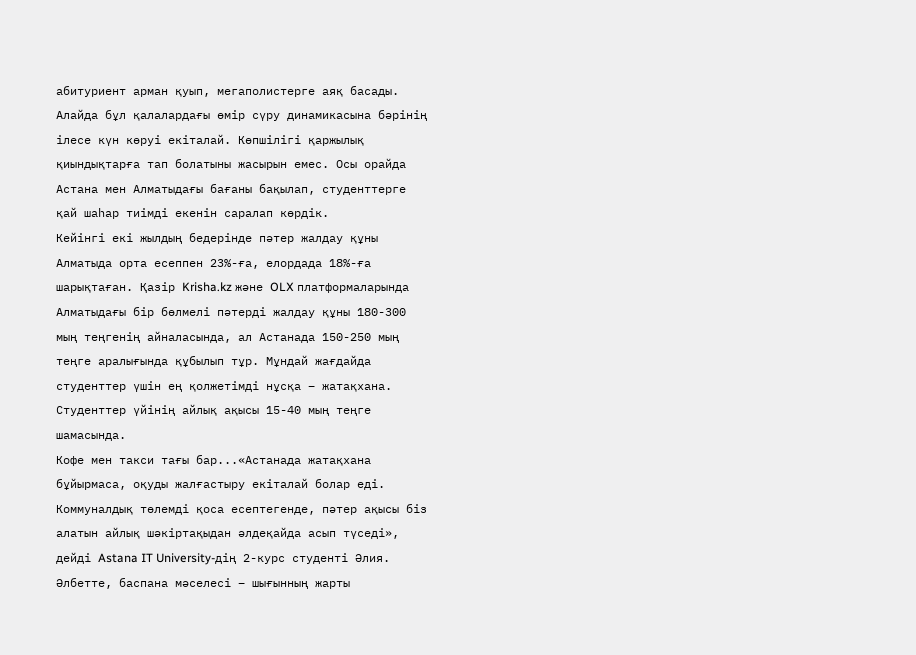абитуриент арман қуып, мегаполистерге аяқ басады. Алайда бұл қалалардағы өмір сүру динамикасына бәрінің ілесе күн көруі екіталай. Көпшілігі қаржылық қиындықтарға тап болатыны жасырын емес. Осы орайда Астана мен Алматыдағы бағаны бақылап, студенттерге қай шаһар тиімді екенін саралап көрдік.
Кейінгі екі жылдың бедерінде пәтер жалдау құны Алматыда орта есеппен 23%-ға, елордада 18%-ға шарықтаған. Қазір Krisha.kz және OLX платформаларында Алматыдағы бір бөлмелі пәтерді жалдау құны 180-300 мың теңгенің айналасында, ал Астанада 150-250 мың теңге аралығында құбылып тұр. Мұндай жағдайда студенттер үшін ең қолжетімді нұсқа – жатақхана. Студенттер үйінің айлық ақысы 15-40 мың теңге шамасында.
Кофе мен такси тағы бар...«Астанада жатақхана бұйырмаса, оқуды жалғастыру екіталай болар еді. Коммуналдық төлемді қоса есептегенде, пәтер ақысы біз алатын айлық шәкіртақыдан әлдеқайда асып түседі», дейді Astana IT University-дің 2-курс студенті Әлия.
Әлбетте, баспана мәселесі – шығынның жарты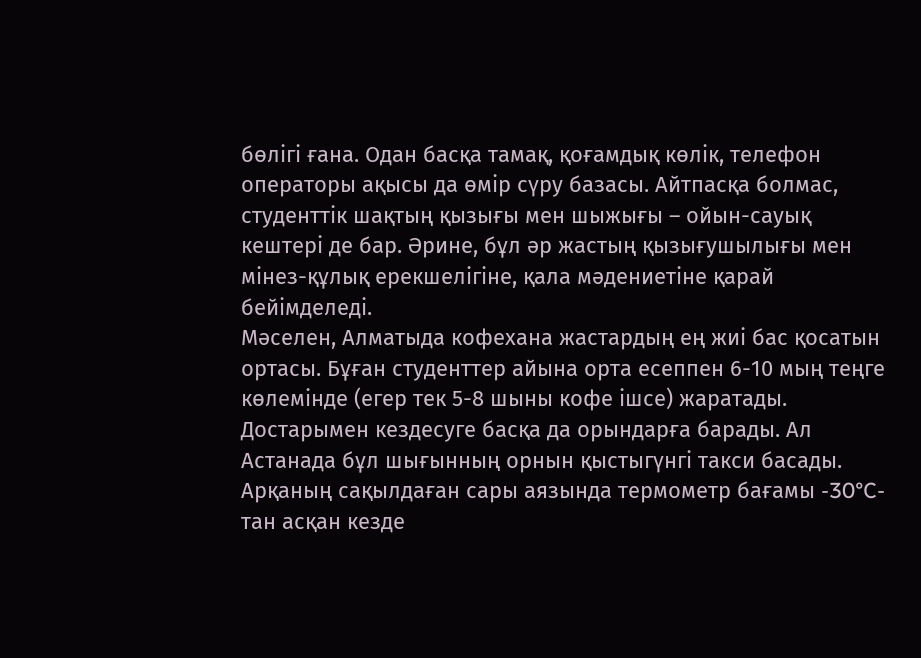бөлігі ғана. Одан басқа тамақ, қоғамдық көлік, телефон операторы ақысы да өмір сүру базасы. Айтпасқа болмас, студенттік шақтың қызығы мен шыжығы – ойын-сауық кештері де бар. Әрине, бұл әр жастың қызығушылығы мен мінез-құлық ерекшелігіне, қала мәдениетіне қарай бейімделеді.
Мәселен, Алматыда кофехана жастардың ең жиі бас қосатын ортасы. Бұған студенттер айына орта есеппен 6-10 мың теңге көлемінде (егер тек 5-8 шыны кофе ішсе) жаратады. Достарымен кездесуге басқа да орындарға барады. Ал Астанада бұл шығынның орнын қыстыгүнгі такси басады. Арқаның сақылдаған сары аязында термометр бағамы -30°C-тан асқан кезде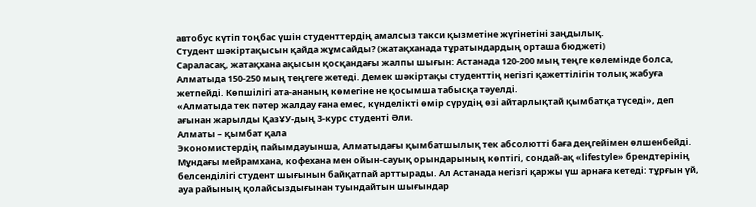автобус күтіп тоңбас үшін студенттердің амалсыз такси қызметіне жүгінетіні заңдылық.
Студент шәкіртақысын қайда жұмсайды? (жатақханада тұратындардың орташа бюджеті)
Сараласақ, жатақхана ақысын қосқандағы жалпы шығын: Астанада 120-200 мың теңге көлемінде болса, Алматыда 150-250 мың теңгеге жетеді. Демек шәкіртақы студенттің негізгі қажеттілігін толық жабуға жетпейді. Көпшілігі ата-ананың көмегіне не қосымша табысқа тәуелді.
«Алматыда тек пәтер жалдау ғана емес, күнделікті өмір сүрудің өзі айтарлықтай қымбатқа түседі», деп ағынан жарылды ҚазҰУ-дың 3-курс студенті Әли.
Алматы – қымбат қала
Экономистердің пайымдауынша, Алматыдағы қымбатшылық тек абсолютті баға деңгейімен өлшенбейді. Мұндағы мейрамхана, кофехана мен ойын-сауық орындарының көптігі, сондай-ақ «lifestyle» брендтерінің белсенділігі студент шығынын байқатпай арттырады. Ал Астанада негізгі қаржы үш арнаға кетеді: тұрғын үй, ауа райының қолайсыздығынан туындайтын шығындар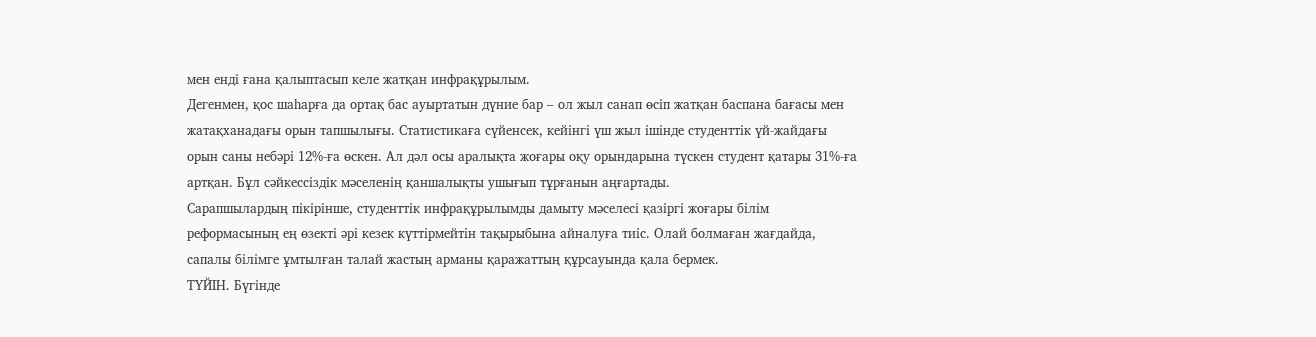мен енді ғана қалыптасып келе жатқан инфрақұрылым.
Дегенмен, қос шаһарға да ортақ бас ауыртатын дүние бар – ол жыл санап өсіп жатқан баспана бағасы мен жатақханадағы орын тапшылығы. Статистикаға сүйенсек, кейінгі үш жыл ішінде студенттік үй-жайдағы орын саны небәрі 12%-ға өскен. Ал дәл осы аралықта жоғары оқу орындарына түскен студент қатары 31%-ға артқан. Бұл сәйкессіздік мәселенің қаншалықты ушығып тұрғанын аңғартады.
Сарапшылардың пікірінше, студенттік инфрақұрылымды дамыту мәселесі қазіргі жоғары білім реформасының ең өзекті әрі кезек күттірмейтін тақырыбына айналуға тиіс. Олай болмаған жағдайда, сапалы білімге ұмтылған талай жастың арманы қаражаттың құрсауында қала бермек.
ТҮЙІН. Бүгінде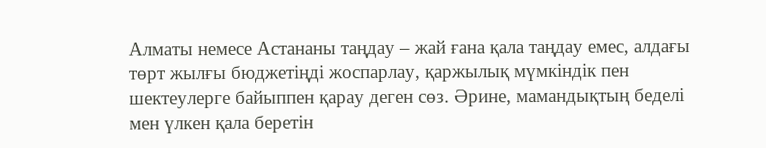Алматы немесе Астананы таңдау – жай ғана қала таңдау емес, алдағы төрт жылғы бюджетіңді жоспарлау, қаржылық мүмкіндік пен шектеулерге байыппен қарау деген сөз. Әрине, мамандықтың беделі мен үлкен қала беретін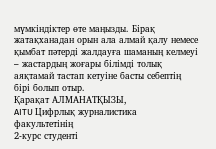мүмкіндіктер өте маңызды. Бірақ жатақханадан орын ала алмай қалу немесе қымбат пәтерді жалдауға шаманың келмеуі – жастардың жоғары білімді толық аяқтамай тастап кетуіне басты себептің бірі болып отыр.
Қарақат АЛМАНАТҚЫЗЫ,
AITU Цифрлық журналистика факультетінің
2-курс студенті